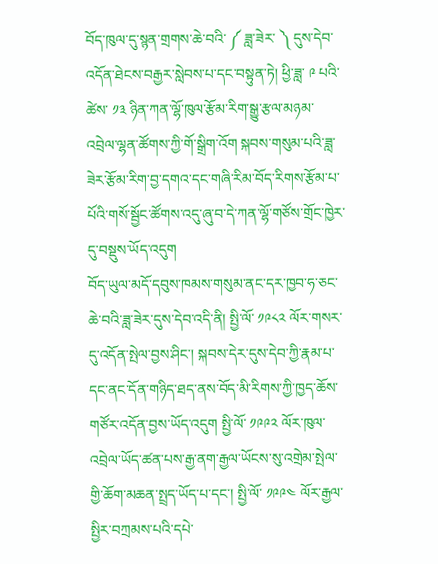བོད་ཁུལ་དུ་སྙན་གྲགས་ཆེ་བའི་ ༼ ཟླ་ཟེར་ ༽ དུས་དེབ་འདོན་ཐེངས་བརྒྱར་སླེབས་པ་དང་བསྟུན་ཏེ། ཕྱི་ཟླ་ ༩ པའི་ཚེས་ ༡༣ ཉིན་ཀན་ལྷོ་ཁུལ་རྩོམ་རིག་སྒྱུ་རྩལ་མཉམ་འབྲེལ་ལྷན་ཚོགས་ཀྱི་གོ་སྒྲིག་འོག སྐབས་གསུམ་པའི་ཟླ་ཟེར་རྩོམ་རིག་བྱ་དགའ་དང་གཞི་རིམ་བོད་རིགས་རྩོམ་པ་པོའི་གསོ་སྦྱོང་ཚོགས་འདུ་ཞུ་བ་དེ་ཀན་ལྷོ་གཙོས་གྲོང་ཁྱེར་དུ་བསྡུས་ཡོད་འདུག
བོད་ཡུལ་མདོ་དབུས་ཁམས་གསུམ་ནང་དར་ཁྱབ་ཧ་ཅང་ཆེ་བའི་ཟླ་ཟེར་དུས་དེབ་འདི་ནི། སྤྱི་ལོ་ ༡༩༨༢ ལོར་གསར་དུ་འདོན་སྤེལ་བྱས་ཤིང་། སྐབས་དེར་དུས་དེབ་ཀྱི་རྣམ་པ་དང་ནང་དོན་གཉིད་ཐད་ནས་བོད་མི་རིགས་ཀྱི་ཁྱད་ཆོས་གཙོར་འདོན་བྱས་ཡོད་འདུག སྤྱི་ལོ་ ༡༩༩༢ ལོར་ཁུལ་འབྲེལ་ཡོད་ཚན་པས་རྒྱ་ནག་རྒྱལ་ཡོངས་སུ་འགྲེམ་སྤེལ་གྱི་ཆོག་མཆན་སྤྲད་ཡོད་པ་དང་། སྤྱི་ལོ་ ༡༩༩༤ ལོར་རྒྱལ་སྤྱིར་བཀྲམས་པའི་དཔེ་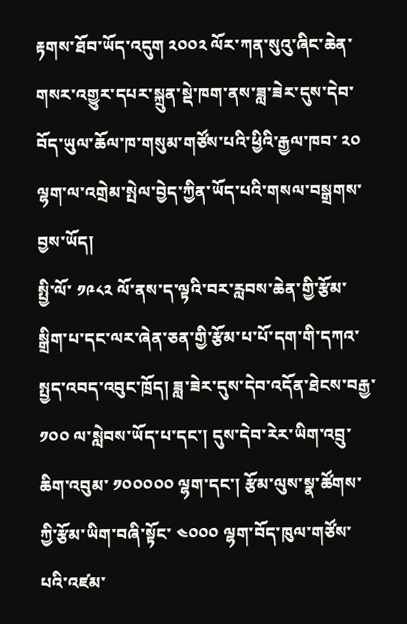རྟགས་ཐོབ་ཡོད་འདུག ༢༠༠༢ ལོར་ཀན་སུའུ་ཞིང་ཆེན་གསར་འགྱུར་དཔར་སྐྲུན་སྡེ་ཁག་ནས་ཟླ་ཟེར་དུས་དེབ་བོད་ཡུལ་ཆོལ་ཁ་གསུམ་གཙོས་པའི་ཕྱིའི་རྒྱལ་ཁབ་ ༢༠ ལྷག་ལ་འགྲེམ་སྤེལ་བྱེད་ཀྱིན་ཡོད་པའི་གསལ་བསྒྲགས་བྱས་ཡོད།
སྤྱི་ལོ་ ༡༩༨༢ ལོ་ནས་ད་ལྟའི་བར་རླབས་ཆེན་གྱི་རྩོམ་སྒྲིག་པ་དང་ལར་ཞེན་ཅན་གྱི་རྩོམ་པ་པོ་དག་གི་དཀའ་སྤྱད་འབད་འབུང་ཁྲོད། ཟླ་ཟེར་དུས་དེབ་འདོན་ཐེངས་བརྒྱ་ ༡༠༠ ལ་སླེབས་ཡོད་པ་དང་། དུས་དེབ་རེར་ཡིག་འབྲུ་ཆིག་འབུམ་ ༡༠༠༠༠༠ ལྷག་དང་། རྩོམ་ལུས་སྣ་ཚོགས་ཀྱི་རྩོམ་ཡིག་བཞི་སྟོང་ ༤༠༠༠ ལྷག་བོད་ཁུལ་གཙོས་པའི་འཛམ་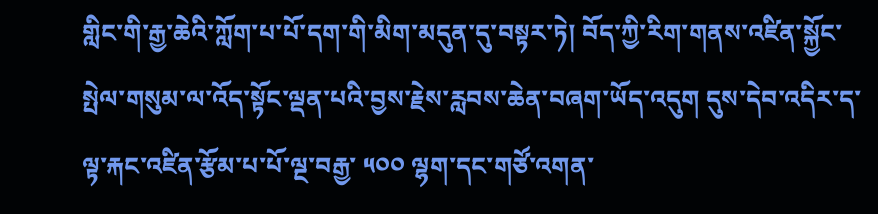གླིང་གི་རྒྱ་ཆེའི་ཀློག་པ་པོ་དག་གི་མིག་མདུན་དུ་བསྟར་ཏེ། བོད་ཀྱི་རིག་གནས་འཛིན་སྐྱོང་སྤེལ་གསུམ་ལ་འོད་སྟོང་ལྡན་པའི་བྱས་རྗེས་རླབས་ཆེན་བཞག་ཡོད་འདུག དུས་དེབ་འདིར་ད་ལྟ་རྐང་འཛིན་རྩོམ་པ་པོ་ལྔ་བརྒྱ་ ༥༠༠ ལྷག་དང་གཙོ་འགན་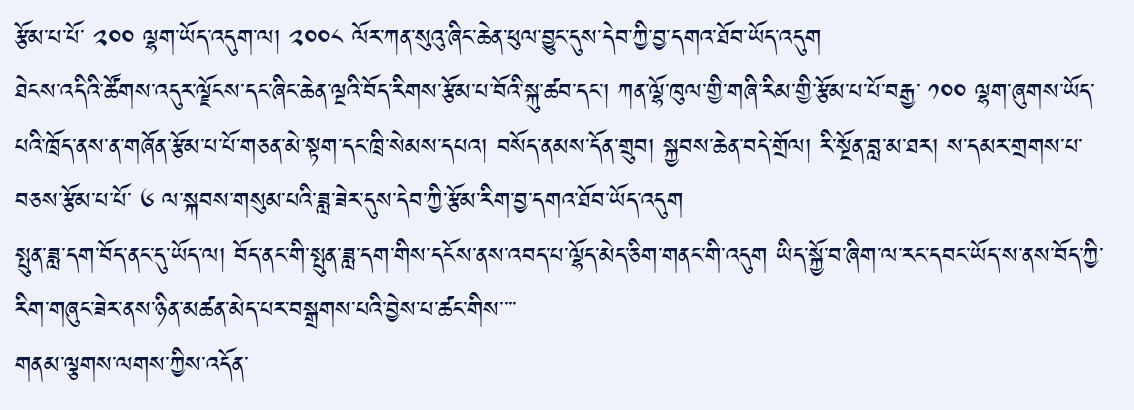རྩོམ་པ་པོ་ ༢༠༠ ལྷག་ཡོད་འདུག་ལ། ༢༠༠༨ ལོར་ཀན་སུའུ་ཞིང་ཆེན་ཕུལ་བྱུང་དུས་དེབ་ཀྱི་བྱ་དགའ་ཐོབ་ཡོད་འདུག
ཐེངས་འདིའི་ཚོགས་འདུར་ལྗོངས་དང་ཞིང་ཆེན་ལྔའི་བོད་རིགས་རྩོམ་པ་བོའི་སྐུ་ཚབ་དང་། ཀན་ལྷོ་ཁུལ་གྱི་གཞི་རིམ་གྱི་རྩོམ་པ་པོ་བརྒྱ་ ༡༠༠ ལྷག་ཞུགས་ཡོད་པའི་ཁྲོད་ནས་ན་གཞོན་རྩོམ་པ་པོ་གཅན་མེ་སྟག་དང་ཁྲི་སེམས་དཔའ། བསོད་ནམས་དོན་གྲུབ། སྐྱབས་ཆེན་བདེ་གྲོལ། རི་སྔོན་བླ་མ་ཐར། ས་དམར་གྲགས་པ་བཅས་རྩོམ་པ་པོ་ ༦ ལ་སྐབས་གསུམ་པའི་ཟླ་ཟེར་དུས་དེབ་ཀྱི་རྩོམ་རིག་བྱ་དགའ་ཐོབ་ཡོད་འདུག
སྤུན་ཟླ་དག་བོད་ནང་དུ་ཡོད་ལ། བོད་ནང་གི་སྤུན་ཟླ་དག་གིས་དངོས་ནས་འབད་པ་ལྷོད་མེད་ཅིག་གནང་གི་འདུག ཡིད་སྐྱོ་བ་ཞིག་ལ་རང་དབང་ཡོད་ས་ནས་བོད་ཀྱི་རིག་གཞུང་ཟེར་ནས་ཉིན་མཚན་མེད་པར་བསྒྲགས་པའི་བྱེས་པ་ཚང་གིས་་་་
གནམ་ལྕགས་ལགས་ཀྱིས་འདོན་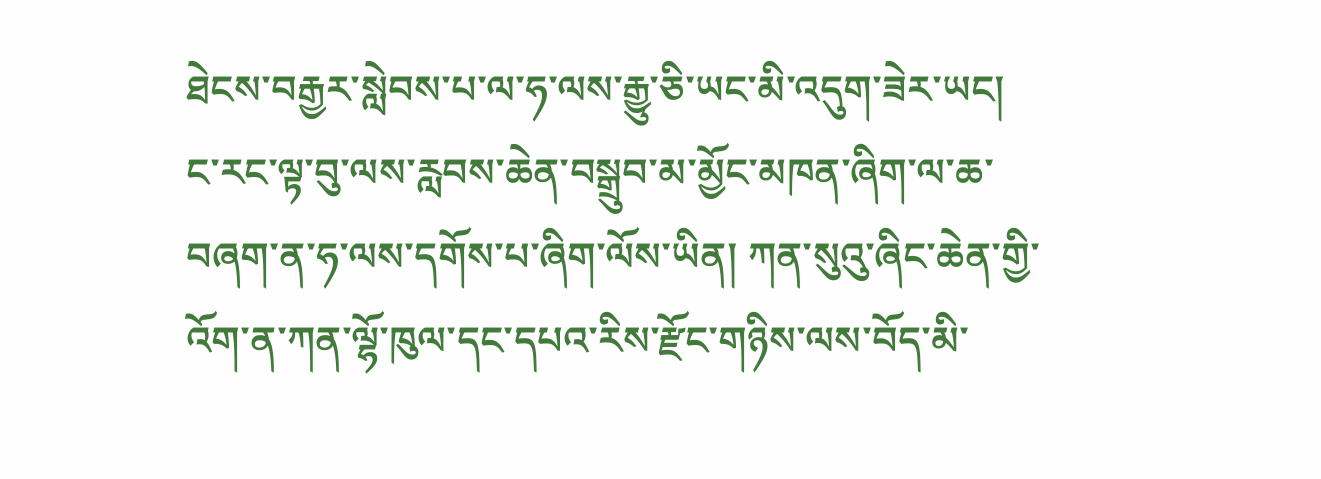ཐེངས་བརྒྱར་སླེབས་པ་ལ་ཧ་ལས་རྒྱུ་ཅི་ཡང་མི་འདུག་ཟེར་ཡང། ང་རང་ལྟ་བུ་ལས་རླབས་ཆེན་བསྒྲུབ་མ་མྱོང་མཁན་ཞིག་ལ་ཆ་བཞག་ན་ཧ་ལས་དགོས་པ་ཞིག་ལོས་ཡིན། ཀན་སུའུ་ཞིང་ཆེན་གྱི་འོག་ན་ཀན་ལྷོ་ཁུལ་དང་དཔའ་རིས་རྫོང་གཉིས་ལས་བོད་མི་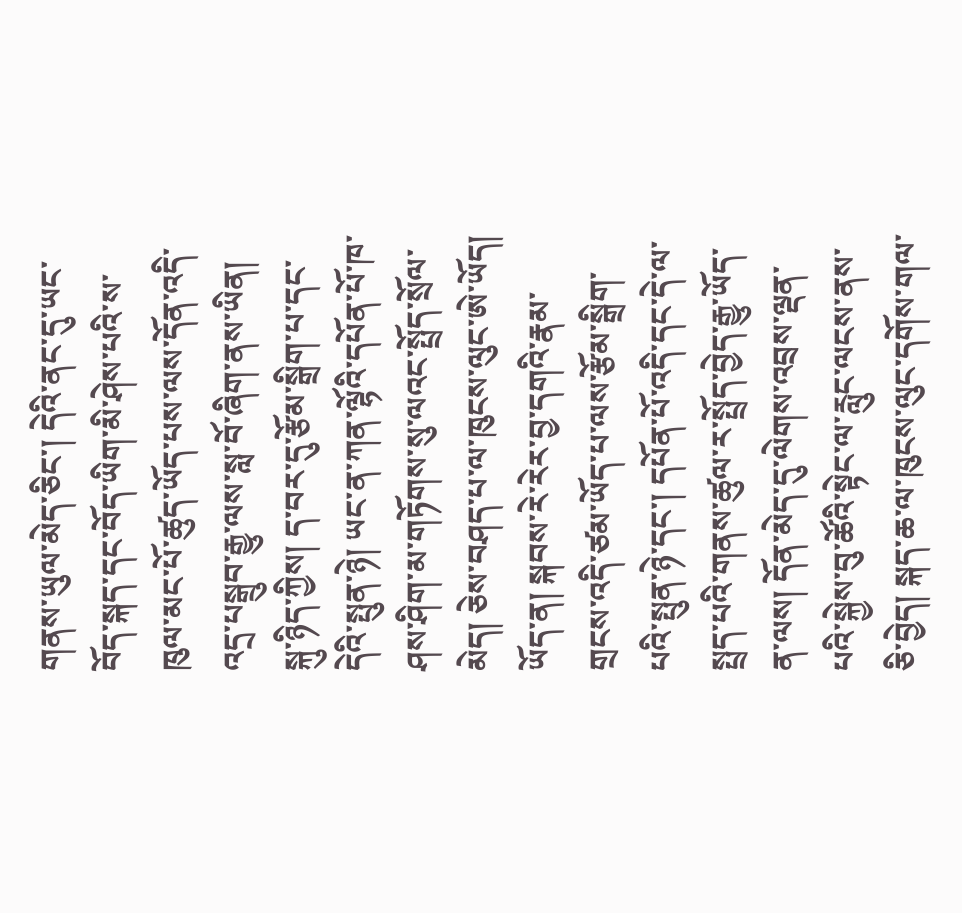གནས་ཡུལ་མེད་ཅིང་། དེའི་ནང་དུ་ཡང་བོད་སྐད་དང་བོད་ཡིག་མི་ཤེས་པའི་ས་ཁུལ་མང་པོ་ཚུད་ཡོད་པས་ལས་དོན་འདི་འདྲ་པསྒྲུབ་རྒྱུ་ལས་སླ་བོ་ཞིག་ནས་ཡིན། སྐུ་ཉིད་ཀྱིས། ད་བར་དུ་རྩོམ་སྒྲིག་པ་དང་དེའི་སྤུན་ཉེ། ཡང་ན་ཀན་ལྷོའི་དཔོན་པོ་ཁ་ཤས་ཤིག་མ་གཏོགས་སུ་ལའང་སྤྲོད་སྲོལ་མེད། ཅེས་བཤད་པ་ལ་ཁུངས་ལུང་ཨེ་ཡོད། ཡོད་ན། སྐབས་རེ་རེར་བྱ་དགའི་རྣམ་གྲངས་འདི་ཙམ་ཡོད་པ་ལས་རྩོམ་སྒྲིག་པའི་སྤུན་ཉེ་དང་། དཔོན་པོ་འདི་དང་དེ་ལ་སྤྲད་པའི་གནས་ཚུལ་ར་སྤྲོད་བྱེད་རྒྱུ་ཡོད་ན་ལས། དོན་མེད་དུ་ལེགས་འབྲས་ལྡན་པའི་སྐྱེས་བུ་ཚོའི་སྟེང་ལ་རླུང་ལངས་ནས་ཅི་བྱེད། སྐད་ཆ་ལ་ཁུངས་ལུང་དགོས་གལ་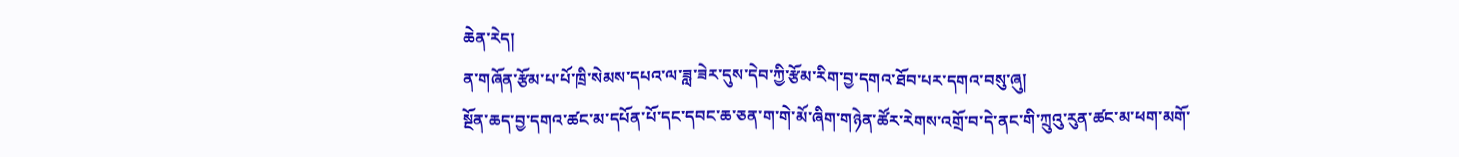ཆེན་རེད།
ན་གཞོན་རྩོམ་པ་པོ་ཁྲི་སེམས་དཔའ་ལ་ཟླ་ཟེར་དུས་དེབ་ཀྱི་རྩོམ་རིག་བྱ་དགའ་ཐོབ་པར་དགའ་བསུ་ཞུ།
སྔོན་ཆད་བྱ་དགའ་ཚང་མ་དཔོན་པོ་དང་དབང་ཆ་ཅན་ག་གེ་མོ་ཞིག་གཉེན་ཚོར་རེགས་འགྲོ་བ་དེ་ནང་གི་ཀྲུའུ་རུན་ཚང་མ་ཕག་མགོ་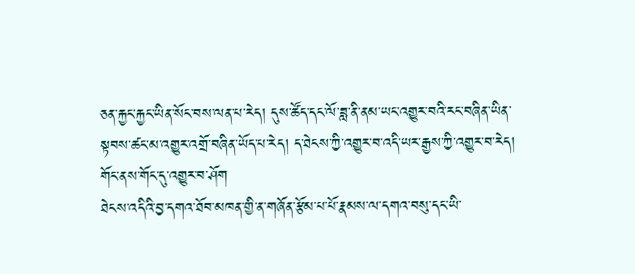ཅན་རྐྱང་རྐྱང་ཡིན་སོང་བས་ལན་པ་རེད། དུས་ཚོད་དང་ལོ་ཟླ་ནི་ནམ་ཡང་འགྱུར་བའི་རང་བཞིན་ཡིན་སྟབས་ཚང་མ་འགྱུར་འགྲོ་བཞིན་ཡོད་པ་རེད། ད་ཐེངས་ཀྱི་འགྱུར་བ་འདི་ཡར་རྒྱས་ཀྱི་འགྱུར་བ་རེད། གོང་ནས་གོང་དུ་འགྱུར་བ་ཤོག
ཐེངས་འདིའི་བྱ་དགའ་ཐོབ་མཁན་གྱི་ན་གཞོན་རྩོམ་པ་པོ་རྣམས་ལ་དགའ་བསུ་དང་ཡི་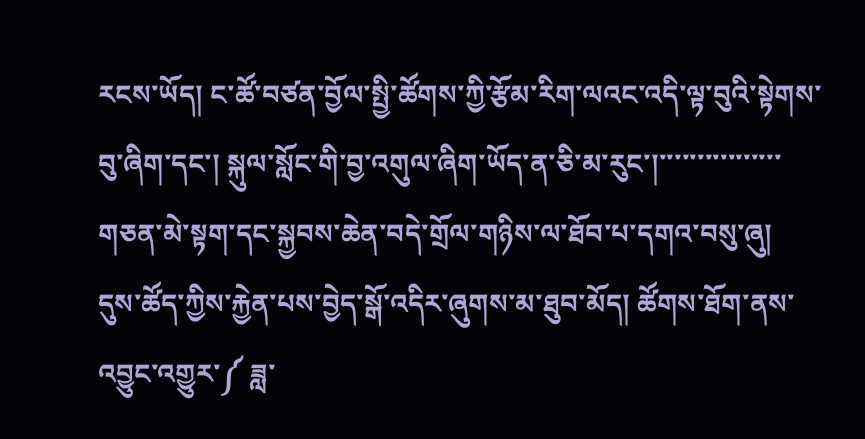རངས་ཡོད། ང་ཚོ་བཙན་བྱོལ་སྤྱི་ཚོགས་ཀྱི་རྩོམ་རིག་ལའང་འདི་ལྟ་བུའི་སྟེགས་བུ་ཞིག་དང་། སྐུལ་སློང་གི་བྱ་འགུལ་ཞིག་ཡོད་ན་ཅི་མ་རུང་།་་་་་་་་་་་་་་་་
གཅན་མེ་སྟག་དང་སྐྱབས་ཆེན་བདེ་གྲོལ་གཉིས་ལ་ཐོབ་པ་དགའ་བསུ་ཞུ།
དུས་ཚོད་ཀྱིས་རྐྱེན་པས་བྱེད་སྒོ་འདིར་ཞུགས་མ་ཐུབ་མོད། ཚོགས་ཐོག་ནས་འབྱུང་འགྱུར་༼ ཟླ་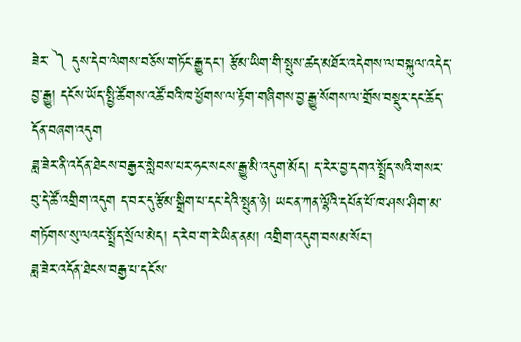ཟེར་ ༽ དུས་དེབ་ལེགས་བཅོས་གཏོང་རྒྱུ་དང་། རྩོམ་ཡིག་གི་སྤུས་ཚད་མཐོར་འདེགས་ལ་བསྐུལ་འདེད་བྱ་རྒྱུ། དངོས་ཡོད་སྤྱི་ཚོགས་འཚོ་བའི་ཁ་ཕྱོགས་ལ་རྟོག་གཞིགས་བྱ་རྒྱུ་སོགས་ལ་གྲོས་བསྡུར་དང་ཆོད་དོན་བཞག་འདུག
ཟླ་ཟེར་ནི་འདོན་ཐེངས་བརྒྱར་སླེབས་པར་ཧང་སངས་རྒྱུ་མི་འདུག་མོད། ད་རེར་བྱ་དགའ་སྤྲོད་སའི་གསར་བུ་དེ་ཚོ་འགྲིག་འདུག ད་བར་དུ་རྩོམ་སྒྲིག་པ་དང་དེའི་སྤུན་ཉེ། ཡང་ན་ཀན་ལྷོའི་དཔོན་པོ་ཁ་ཤས་ཤིག་མ་གཏོགས་སུ་ལའང་སྤྲོད་སྲོལ་མེད། ད་རེབ་ག་རེ་ཡིན་ནམ། འགྲིག་འདུག་བསམ་སོང་།
ཟླ་ཟེར་འདོན་ཐེངས་བརྒྱ་པ་དངོས་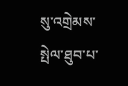སུ་འགྲེམས་སྤེལ་ཐུབ་པ་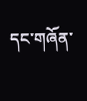དང་གཞོན་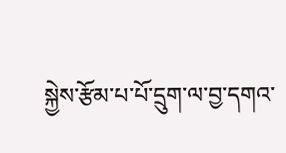སྐྱེས་རྩོམ་པ་པོ་དྲུག་ལ་བྱ་དགའ་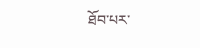ཐོབ་པར་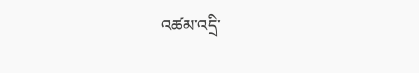འཚམ་འདྲི་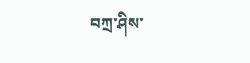བཀྲ་ཤིས་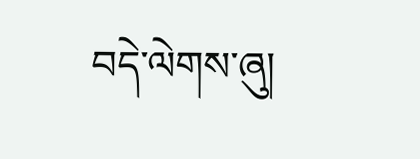བདེ་ལེགས་ཞུ།